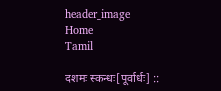header_image
Home
Tamil

दशमः स्कन्धः[पूर्वार्धः] ::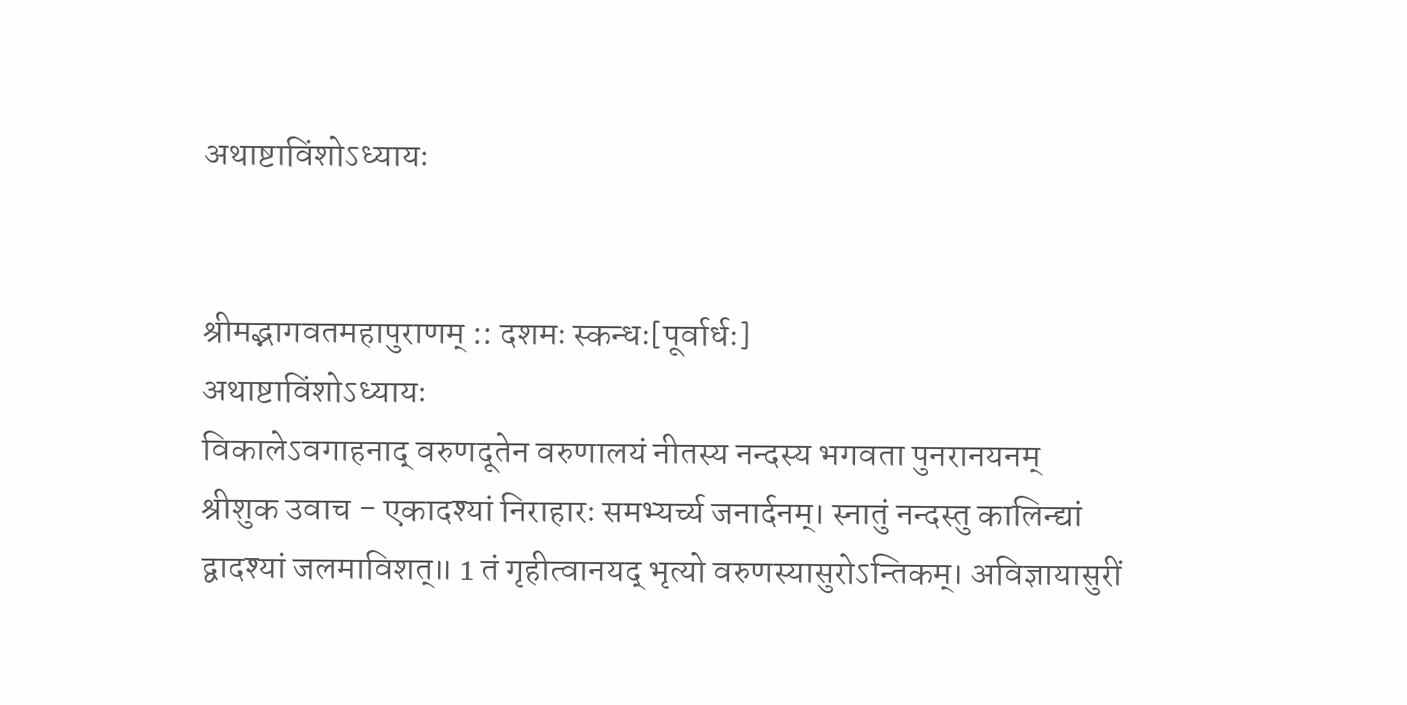अथाष्टाविंशोऽध्यायः


श्रीमद्भागवतमहापुराणम् :: दशमः स्कन्धः[पूर्वार्धः]
अथाष्टाविंशोऽध्यायः
विकालेऽवगाहनाद् वरुणदूतेन वरुणालयं नीतस्य नन्दस्य भगवता पुनरानयनम्
श्रीशुक उवाच - एकादश्यां निराहारः समभ्यर्च्य जनार्दनम्। स्नातुं नन्दस्तु कालिन्द्यां द्वादश्यां जलमाविशत्॥ 1 तं गृहीत्वानयद् भृत्यो वरुणस्यासुरोऽन्तिकम्। अविज्ञायासुरीं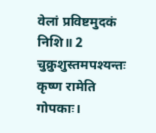वेलां प्रविष्टमुदकं निशि॥ 2 चुक्रुशुस्तमपश्यन्तः कृष्ण रामेति गोपकाः।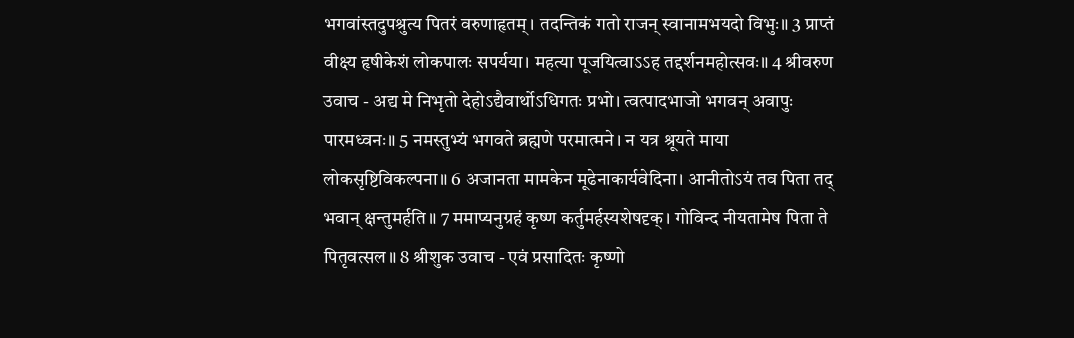भगवांस्तदुपश्रुत्य पितरं वरुणाहृतम्। तदन्तिकं गतो राजन् स्वानामभयदो विभुः॥ 3 प्राप्तं वीक्ष्य हृषीकेशं लोकपालः सपर्यया। महत्या पूजयित्वाऽऽह तद्दर्शनमहोत्सवः॥ 4 श्रीवरुण उवाच - अद्य मे निभृतो देहोऽद्यैवार्थोऽधिगतः प्रभो। त्वत्पादभाजो भगवन् अवापुः पारमध्वनः॥ 5 नमस्तुभ्यं भगवते ब्रह्मणे परमात्मने। न यत्र श्रूयते माया लोकसृष्टिविकल्पना॥ 6 अजानता मामकेन मूढेनाकार्यवेदिना। आनीतोऽयं तव पिता तद् भवान् क्षन्तुमर्हति॥ 7 ममाप्यनुग्रहं कृष्ण कर्तुमर्हस्यशेषदृक्। गोविन्द नीयतामेष पिता ते पितृवत्सल॥ 8 श्रीशुक उवाच - एवं प्रसादितः कृष्णो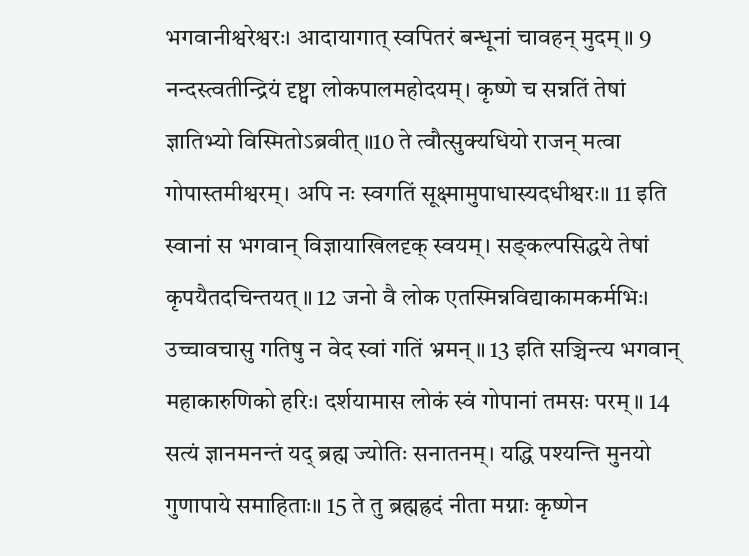भगवानीश्वरेश्वरः। आदायागात् स्वपितरं बन्धूनां चावहन् मुदम्॥ 9 नन्दस्त्वतीन्द्रियं दृष्ट्वा लोकपालमहोदयम्। कृष्णे च सन्नतिं तेषां ज्ञातिभ्यो विस्मितोऽब्रवीत्॥10 ते त्वौत्सुक्यधियो राजन् मत्वा गोपास्तमीश्वरम्। अपि नः स्वगतिं सूक्ष्मामुपाधास्यदधीश्वरः॥ 11 इति स्वानां स भगवान् विज्ञायाखिलदृक् स्वयम्। सङ्‌कल्पसिद्धये तेषां कृपयैतदचिन्तयत्॥ 12 जनो वै लोक एतस्मिन्नविद्याकामकर्मभिः। उच्चावचासु गतिषु न वेद स्वां गतिं भ्रमन्॥ 13 इति सञ्चिन्त्य भगवान् महाकारुणिको हरिः। दर्शयामास लोकं स्वं गोपानां तमसः परम्॥ 14 सत्यं ज्ञानमनन्तं यद् ब्रह्म ज्योतिः सनातनम्। यद्धि पश्यन्ति मुनयो गुणापाये समाहिताः॥ 15 ते तु ब्रह्मह्रदं नीता मग्नाः कृष्णेन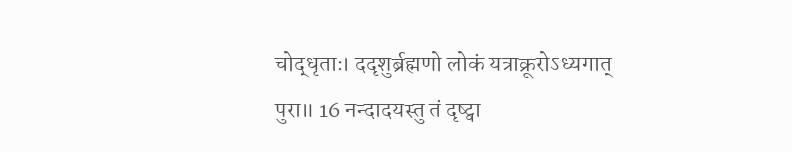चोद्‌धृताः। ददृशुर्ब्रह्मणो लोकं यत्राक्रूरोऽध्यगात् पुरा॥ 16 नन्दादयस्तु तं दृष्ट्वा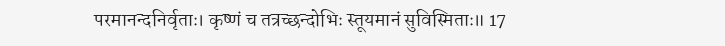परमानन्दनिर्वृताः। कृष्णं च तत्रच्छन्दोभिः स्तूयमानं सुविस्मिताः॥ 17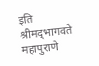इति श्रीमद्‍भागवते महापुराणे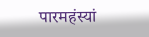पारमहंस्यां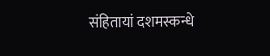संहितायां दशमस्कन्धे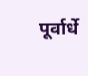पूर्वार्धे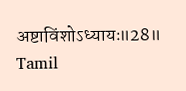अष्टाविंशोऽध्यायः॥28॥
Tamil